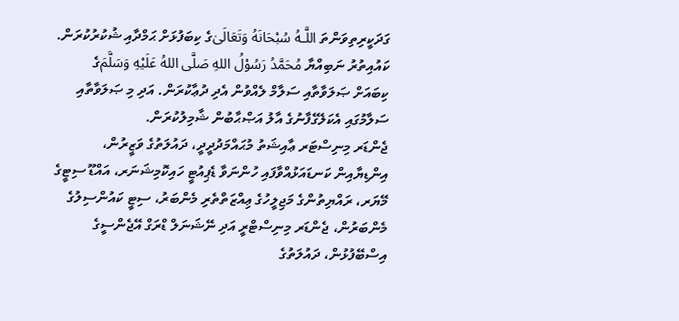ގަދަކީރިތިވަންތަ اللَّـهُ سُبْحَانَهُ وَتَعَالَىٰގެ ކިބަފުޅަށް ޙަމްދާއި ޝުކުރުކުރަން. ކައުއިތުރު ނަބިއްޔާ مُحَمَّدُ رَسُوْلُ اللهِ صَلَّى اللهُ عَلَيْهِ وَسَلَّمَގެ ކިބައަށް ޞަލަވާތާއި ސަލާމް ލެއްވުން އެދި ދުޢާކުރަން. އަދި މި ޞަލަވާތާއި ސަލާމުގައި އެކަލޭގެފާނުގެ އާލު އަޞްޙާބުން ޝާމިލުކުރަން.
ޖެންޑަރ މިނިސްޓަރ ޢާއިޝަތު މުޙައްމަދުދީދީ، ދައުލަތުގެ ވަޒީރުން، އިންޑިޔާއިން ކަނޑައަޅުއްވާފައި ހުންނަވާ ޑެޕިއުޓީ ހައިކޮމިޝަނަރ، އައްޑޫ ސިޓީގެ މޭޔަރ، ރައްޔިތުންގެ މަޖިލީހުގެ ޢިއްޒަތްތެރި މެންބަރު، ސިޓީ ކައުންސިލުގެ މެންބަރުން، ޖެންޑަރ މިނިސްޓްރީ އަދި ނޭޝަނަލް ޑްރަގް އޭޖެންސީގެ އިސްބޭފުޅުން، ދައުލަތުގެ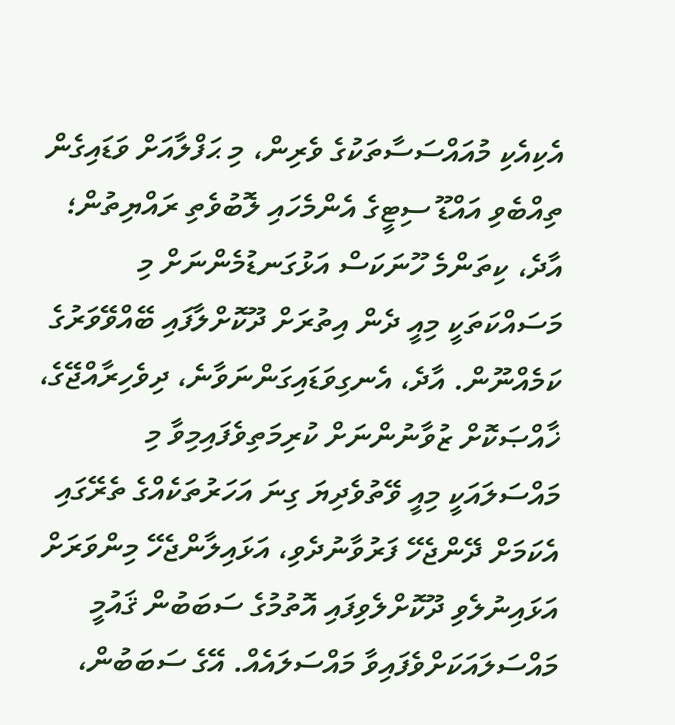އެކިއެކި މުއައްސަސާތަކުގެ ވެރިން، މި ޙަފްލާއަށް ވަޑައިގެން ތިއްބެވި އައްޑޫ ސިޓީގެ އެންމެހައި ލޮބުވެތި ރައްޔިތުން؛
އާދެ، ކިތަންމެ ހޫނަކަސް އަޅުގަނޑުމެންނަށް މި މަސައްކަތަކީ މިއީ ދެން އިތުރަށް ދޫކޮށްލާފައި ބޭއްވޭވަރުގެ ކަމެއްނޫން. އާދެ، އެނގިވަޑައިގަންނަވާނެ، ދިވެހިރާއްޖޭގެ، ޚާއްޞަކޮށް ޒުވާނުންނަށް ކުރިމަތިވެފައިމިވާ މި މައްސަލައަކީ މިއީ ވޭތުވެދިޔަ ގިނަ އަހަރުތަކެއްގެ ތެރޭގައި އެކަމަށް ދޭންޖެހޭ ފަރުވާނުދެވި، އަޅައިލާންޖެހޭ މިންވަރަށް އަޅައިނުލެވި ދޫކޮށްލެވިފައި އޮތުމުގެ ސަބަބުން ޤައުމީ މައްސަލައަކަށްވެފައިވާ މައްސަލައެއް. އޭގެ ސަބަބުން،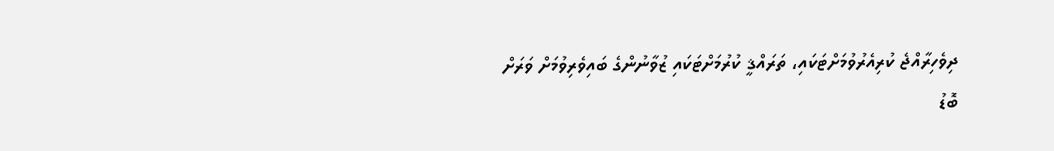ދިވެހިރާއްޖެ ކުރިއެރުވުމަށްޓަކައި، ތަރައްޤީ ކުރުމަށްޓަކައި ޒުވާނުންގެ ބައިވެރިވުމަށް ވަރަށް ބޮޑު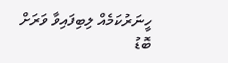ހީނަރުކަމެއް ލިބިފައިވާ ވަރަށް ބޮޑު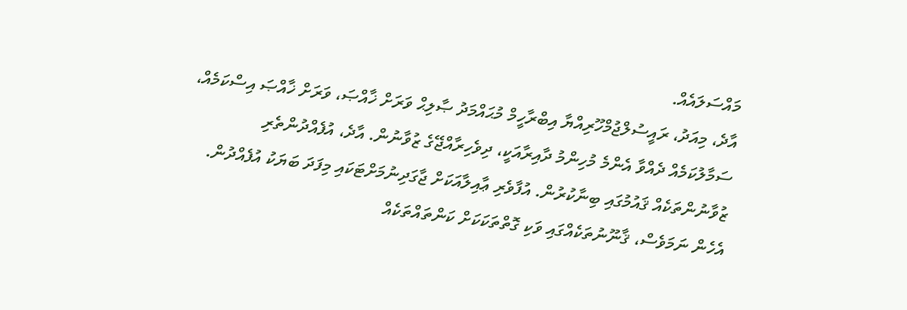މައްސަލައެއް.
އާދެ، މިއަދު، ރައީސުލްޖުމްހޫރިއްޔާ އިބްރާހީމް މުޙައްމަދު ޞާލިޙް ވަރަށް ޚާއްޞަ، ވަރަށް ޚާއްޞަ އިސްކަމެއް، ސަމާލުކަމެއް ދެއްވާ އެންމެ މުހިންމު ދާއިރާއަކީ، ދިވެހިރާއްޖޭގެ ޒުވާނުން. އާދެ، އުފެއްދުންތެރި ޒުވާނުންތަކެއް ޤައުމުގައި ބިނާކުރުން. އުފާވެރި ޢާއިލާއަކަށް ޖާގަދިނުމަށްޓަކައި މިފަދަ ބަޔަކު އުފެއްދުން. އެހެން ނަމަވެސް، ޤާނޫނުތަކެއްގައި ވަކި ގޮތްތަކަކަށް ކަންތައްތަކެއް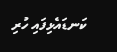ކަނޑައެޅިފައި ހުރި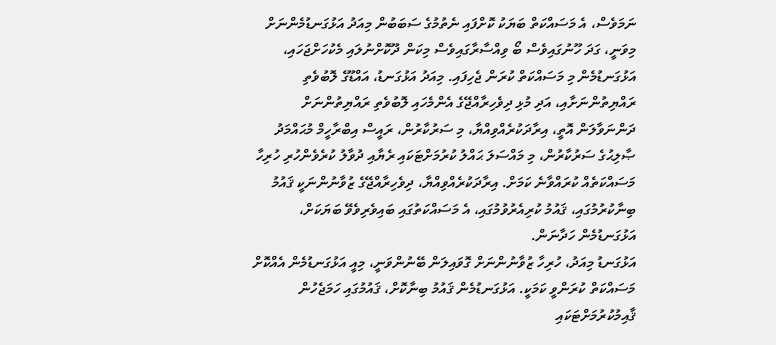ނަމަވެސް، އެ މަސައްކަތް ބަޔަކު ކޮށްފައި ނެތުމުގެ ސަބަބުން މިއަދު އަޅުގަނޑުމެންނަށް މިވަނީ، ގަދަ ހޫނުގައިވެސް ބޯ ވިއްސާރާގައިވެސް މިކަން ދޫކޮށްނުލައި މެކުހަށްޖަހައި، އަޅުގަނޑުމެން މި މަސައްކަތް ކުރަން ޖެހިފައި. މިއަދު އަޅުގަނޑު، އައްޑޫގެ ލޮބުވެތި ރައްޔިތުންނަށާއި، އަދި މުޅި ދިވެހިރާއްޖޭގެ އެންމެހައި ލޮބުވެތި ރައްޔިތުންނަށް ދަންނަވާލަން އޮތީ، އިރާދަކުރެއްވިއްޔާ، މި ސަރުކާރުން، ރައީސް އިބްރާހީމް މުޙައްމަދު ޞާލިޙުގެ ސަރުކާރުން، މި މައްސަލަ ޙައްލު ކުރުމަށްޓަކައި ރެޔާއި ދުވާލު ކުރެވެންހުރި ހުރިހާ މަސައްކަތެއް ކުރައްވާނެ ކަމަށް. އިރާދަކުރެއްވިއްޔާ، ދިވެހިރާއްޖޭގެ ޒުވާނުންނަކީ ޤައުމު ބިނާކުރުމުގައި، ޤައުމު ކުރިއެރުވުމުގައި، އެ މަސައްކަތުގައި ބައިވެރިވެވޭ ބަޔަކަށް، އަޅުގަނޑުމެން ހަދާނަން.
އަޅުގަނޑު މިއަދު، ހުރިހާ ޒުވާނުންނަށް ގޮވައިލަން ބޭނުންވަނީ، މިއީ އަޅުގަނޑުމެން އެއްކޮށް މަސައްކަތް ކުރަންވީ ކަމަކީ. އަޅުގަނޑުމެން ޤައުމު ބިނާކޮށް، ޤައުމުގައި ހަމަޖެހުން ޤާއިމުކުރުމަށްޓަކައި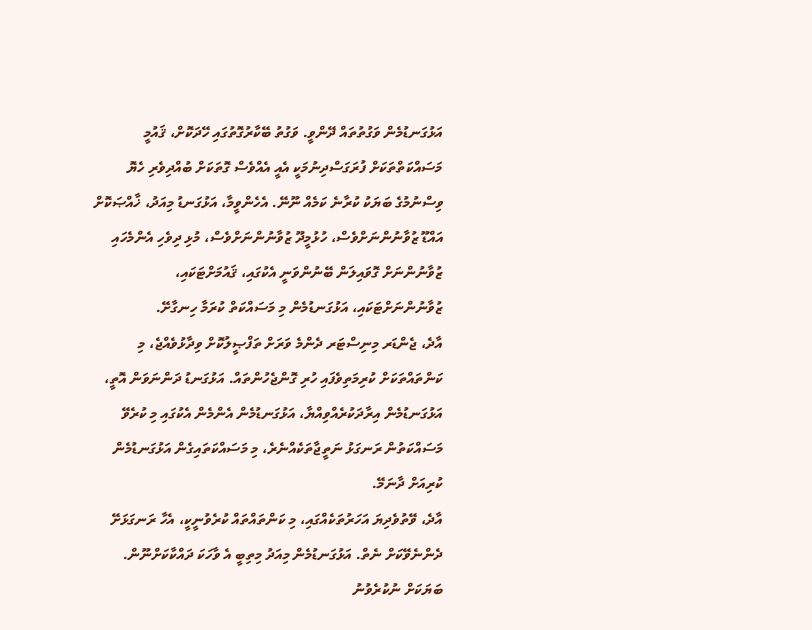އަޅުގަނޑުމެން ވަގުތުތައް ދޭންވީ. ވަގުތު ބޭކާރުގޮތުގައި ހޭދަކޮށް، ޤައުމީ މަސައްކަތްތަކަށް ފުރަގަސްދިނުމަކީ އެއީ އެއްވެސް ގޮތަކަށް ބުއްދިވެރި ހެޔޮ ވިސްނުމުގެ ބަޔަކު ކުރާނެ ކަމެއް ނޫނޭ. އެހެންވީމާ، އަޅުގަނޑު މިއަދު، ޚާއްޞަކޮށް އައްޑޫ ޒުވާނުންނަށްވެސް، ހުޅުމީދޫ ޒުވާނުންނަށްވެސް، މުޅި ދިވެހި އެންމެހައި ޒުވާނުންނަށް ގޮވައިލަން ބޭނުންވަނީ އެކުގައި، ޤައުމަށްޓަކައި، ޒުވާނުންނަށްޓަކައި، އަޅުގަނޑުމެން މި މަސައްކަތް ކުރަމާ ހިނގާށޭ.
އާދެ، ޖެންޑަރ މިނިސްޓަރ ދެންމެ ވަރަށް ތަފްޞީލުކޮށް ވިދާޅުވެއްޖެ، މި ކަންތައްތަކަށް ކުރިމަތިވެފައި ހުރި ގޮންޖެހުންތައް. އަޅުގަނޑު ދަންނަވަން އޮތީ، އަޅުގަނޑުމެން އިރާދަކުރެއްވިއްޔާ، އަޅުގަނޑުމެން އެންމެން އެކުގައި މި ކުރެވޭ މަސައްކަތުން ރަނގަޅު ނަތީޖާތަކެއްނެރެ، މި މަސައްކަތައިގެން އަޅުގަނޑުމެން ކުރިއަށް ދާނަމޭ.
އާދެ، ވޭތުވެދިޔަ އަހަރުތަކެއްގައި، މި ކަންތައްތައް ކުރެވުނީކީ، އެހާ ރަނގަޅަށޭ ދެންނެވޭކަށް ނެތް. އަޅުގަނޑުމެން މިއަދު މިތިބީ އެ ވާހަކަ ދައްކާކަށްނޫން. ބަޔަކަށް ނުކުރެވުނު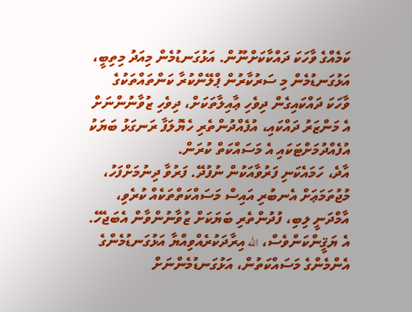ކަމެއްގެ ވާހަކަ ދައްކާކަށްނޫން. އަޅުގަނޑުމެން މިއަދު މިތިބީ، އަޅުގަނޑުމެން މި ސަރުކާރުން ޕްލޭންކުރާ ކަންތައްތަކުގެ ވާހަކަ ދައްކައިގެން ދިވެހި ޢާއިލާތަކަށް، ދިވެހި ޒުވާނުންނަށް އެ މަންޒަރު ދައްކައި، އުފެއްދުންތެރި ހެޔޮލަފާ ރަނގަޅު ބަޔަކު އުފެއްދުމަށްޓަކައި އެ މަސައްކަތް ކުރަން.
އާދެ، ހަމައެކަނި ފަރުވާއަކުން ނުފުދޭ. ފަރުވާ ދިނުމަށްފަހު، މުޖުތަމަޢަށް އެނބުރި އައިސް މަސައްކަތްތަކެއް ކުރެވި، އާމްދަނީ ލިބި، ފުދުންތެރި ބަޔަކަށް ޒުވާނުންވާން އެބަޖެހޭ. އެ ޔަޤީންކަންވެސް، الله އިރާދަކުރެއްވިއްޔާ އަޅުގަނޑުމެންގެ އެންމެންގެ މަސައްކަތުން، އަޅުގަނޑުމެންނަށް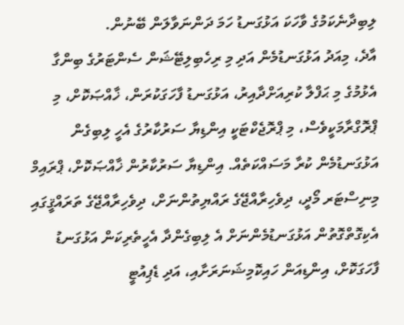ލިބިދާނެކަމުގެ ވާހަކަ އަޅުގަނޑު ހަމަ ދަންނަވާލަން ބޭނުން.
އާދެ، މިއަދު އަޅުގަނޑުމެން އަދި މި ރިހެބިލިޓޭޝަން ސެންޓަރުގެ ބިންގާ އެޅުމުގެ މި ޙަފްލާ ކުރިއަށްދާއިރު، އަޅުގަނޑު ފާހަގަކުރަން، ޚާއްޞަކޮށް، މި ޕްރޮގްރާމަކީވެސް، މި ޕްރޮޖެކްޓަކީ އިންޑިޔާ ސަރުކާރުގެ އެހީ ލިބިގެން އަޅުގަނޑުމެން ކުރާ މަސައްކަތެއް. އިންޑިޔާ ސަރުކާރުން ޚާއްޞަކޮށް، ޕްރައިމް މިނިސްޓަރ މޯދީ، ދިވެހިރާއްޖޭގެ ރައްޔިތުންނަށް، ދިވެހިރާއްޖޭގެ ތަރައްޤީގައި އެކިގޮތްގޮތުން އަޅުގަނޑުމެންނަށް އެ ލިބިގެންދާ އެހީތެރިކަން އަޅުގަނޑު ފާހަގަކޮށް، އިންޑިއަން ހައިކޮމިޝަނަރަށާއި، އަދި ޑެޕިއުޓީ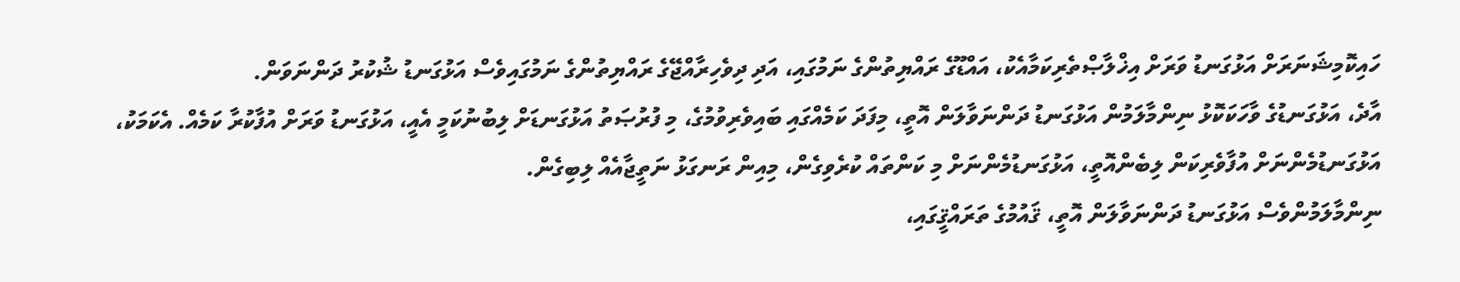ހައިކޮމިޝަނަރަށް އަޅުގަނޑު ވަރަށް އިޚްލާޞްތެރިކަމާއެކު، އައްޑޫގެ ރައްޔިތުންގެ ނަމުގައި، އަދި ދިވެހިރާއްޖޭގެ ރައްޔިތުންގެ ނަމުގައިވެސް އަޅުގަނޑު ޝުކުރު ދަންނަވަން.
އާދެ، އަޅުގަނޑުގެ ވާހަކަކޮޅު ނިންމާލަމުން އަޅުގަނޑު ދަންނަވާލަން އޮތީ، މިފަދަ ކަމެއްގައި ބައިވެރިވުމުގެ، މި ފުރުޞަތު އަޅުގަނޑަށް ލިބުނުކަމީ އެއީ، އަޅުގަނޑު ވަރަށް އުފާކުރާ ކަމެއް. އެކަމަކު، އަޅުގަނޑުމެންނަށް އުފާވެރިކަން ލިބެންއޮތީ، އަޅުގަނޑުމެންނަށް މި ކަންތައް ކުރެވިގެން، މިއިން ރަނގަޅު ނަތީޖާއެއް ލިބިގެން.
ނިންމާލަމުންވެސް އަޅުގަނޑު ދަންނަވާލަން އޮތީ، ޤައުމުގެ ތަރައްޤީގައި،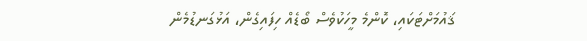ޤައުމަށްޓަކައި، ކޮންމެ މީހަކުވެސް ބޯޑެއް ހިފައިގެން، އަޅުގަނޑުމެން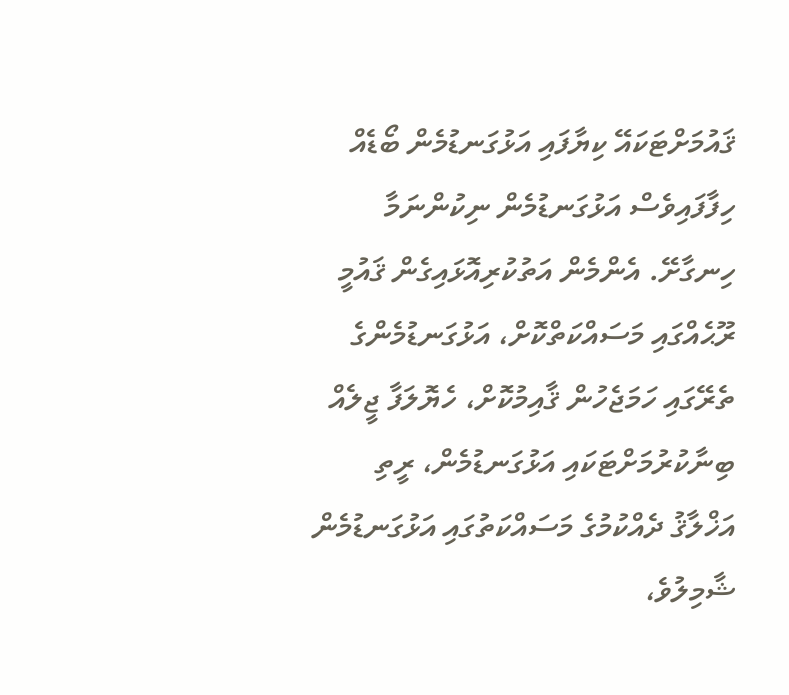ޤައުމަށްޓަކައޭ ކިޔާފައި އަޅުގަނޑުމެން ބޯޑެއް ހިފާފައިވެސް އަޅުގަނޑުމެން ނިކުންނަމާ ހިނގާށޭ. އެންމެން އަތުކުރިއޮޅައިގެން ޤައުމީ ރޫޙެއްގައި މަސައްކަތްކޮށް، އަޅުގަނޑުމެންގެ ތެރޭގައި ހަމަޖެހުން ޤާއިމުކޮށް، ހެޔޮލަފާ ޖީލެއް ބިނާކުރުމަށްޓަކައި އަޅުގަނޑުމެން، ރީތި އަޚްލާޤު ދެއްކުމުގެ މަސައްކަތުގައި އަޅުގަނޑުމެން ޝާމިލުވެ،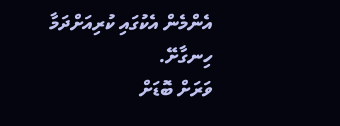އެންމެން އެކުގައި ކުރިއަށްދަމާ ހިނގާށޭ.
ވަރަށް ބޮޑަށް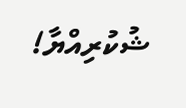ޝުކުރިއްޔާ!